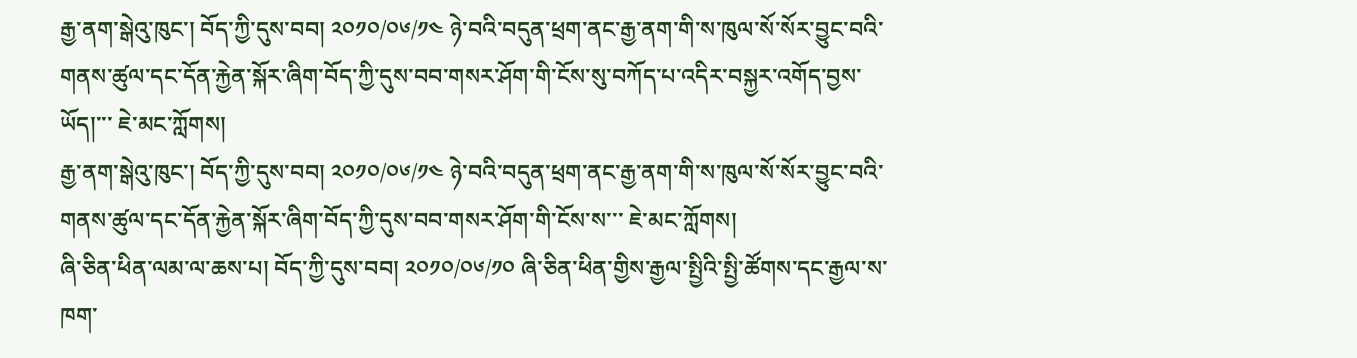རྒྱ་ནག་སྒེའུ་ཁུང་། བོད་ཀྱི་དུས་བབ། ༢༠༡༠/༠༦/༡༤ ཉེ་བའི་བདུན་ཕྲག་ནང་རྒྱ་ནག་གི་ས་ཁུལ་སོ་སོར་བྱུང་བའི་གནས་ཚུལ་དང་དོན་རྐྱེན་སྐོར་ཞིག་བོད་ཀྱི་དུས་བབ་གསར་ཤོག་གི་ངོས་སུ་བཀོད་པ་འདིར་བསྐྱར་འགོད་བྱས་ཡོད།་་་ ཇེ་མང་ཀློགས།
རྒྱ་ནག་སྒེའུ་ཁུང་། བོད་ཀྱི་དུས་བབ། ༢༠༡༠/༠༦/༡༤ ཉེ་བའི་བདུན་ཕྲག་ནང་རྒྱ་ནག་གི་ས་ཁུལ་སོ་སོར་བྱུང་བའི་གནས་ཚུལ་དང་དོན་རྐྱེན་སྐོར་ཞིག་བོད་ཀྱི་དུས་བབ་གསར་ཤོག་གི་ངོས་ས་་་ ཇེ་མང་ཀློགས།
ཞི་ཅིན་ཕིན་ལམ་ལ་ཆས་པ། བོད་ཀྱི་དུས་བབ། ༢༠༡༠/༠༦/༡༠ ཞི་ཅིན་ཕིན་གྱིས་རྒྱལ་སྤྱིའི་སྤྱི་ཚོགས་དང་རྒྱལ་ས་ཁག་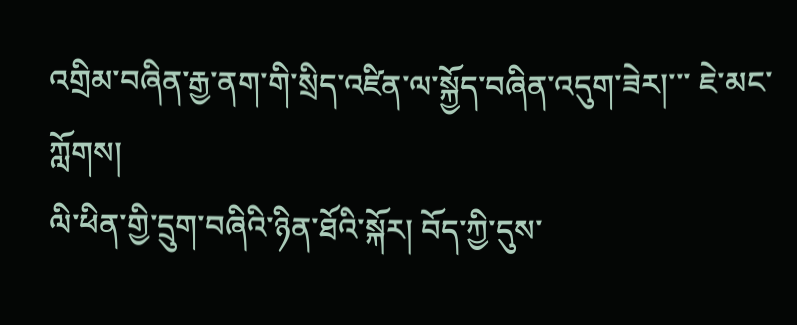འགྲིམ་བཞིན་རྒྱ་ནག་གི་སྲིད་འཛིན་ལ་སྐྱོད་བཞིན་འདུག་ཟེར།་་་ ཇེ་མང་ཀློགས།
ལི་ཕིན་གྱི་དྲུག་བཞིའི་ཉིན་ཐོའི་སྐོར། བོད་ཀྱི་དུས་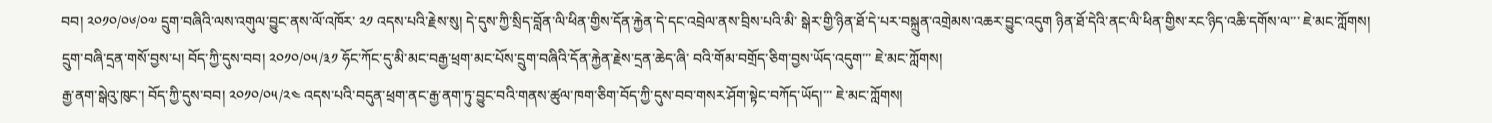བབ། ༢༠༡༠/༠༦/༠༧ དྲུག་བཞིའི་ལས་འགུལ་བྱུང་ནས་ལོ་འཁོར་ ༢༡ འདས་པའི་རྗེས་སུ། དེ་དུས་ཀྱི་སྲིད་བློན་ལི་ཕིན་གྱིས་དོན་རྐྱེན་དེ་དང་འབྲེལ་ནས་བྲིས་པའི་མི་ སྒེར་གྱི་ཉིན་ཐོ་དེ་པར་བསྐྲུན་འགྲེམས་འཆར་བྱུང་འདུག ཉིན་ཐོ་དེའི་ནང་ལི་ཕིན་གྱིས་རང་ཉིད་འཆི་དགོས་ལ་་་ ཇེ་མང་ཀློགས།
དྲུག་བཞི་དྲན་གསོ་བྱས་པ། བོད་ཀྱི་དུས་བབ། ༢༠༡༠/༠༥/༣༡ ཧོང་ཀོང་དུ་མི་མང་བརྒྱ་ཕྲག་མང་པོས་དྲུག་བཞིའི་དོན་རྐྱེན་རྗེས་དྲན་ཆེད་ཞི་ བའི་གོམ་བགྲོད་ཅིག་བྱས་ཡོད་འདུག་་་ ཇེ་མང་ཀློགས།
རྒྱ་ནག་སྒེའུ་ཁུང་། བོད་ཀྱི་དུས་བབ། ༢༠༡༠/༠༥/༢༤ འདས་པའི་བདུན་ཕྲག་ནང་རྒྱ་ནག་ཏུ་བྱུང་བའི་གནས་ཚུལ་ཁག་ཅིག་བོད་ཀྱི་དུས་བབ་གསར་ཤོག་སྟེང་བཀོད་ཡོད།་་་ ཇེ་མང་ཀློགས།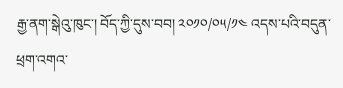རྒྱ་ནག་སྒེའུ་ཁུང་། བོད་ཀྱི་དུས་བབ། ༢༠༡༠/༠༥/༡༤ འདས་པའི་བདུན་ཕྲག་འགའ་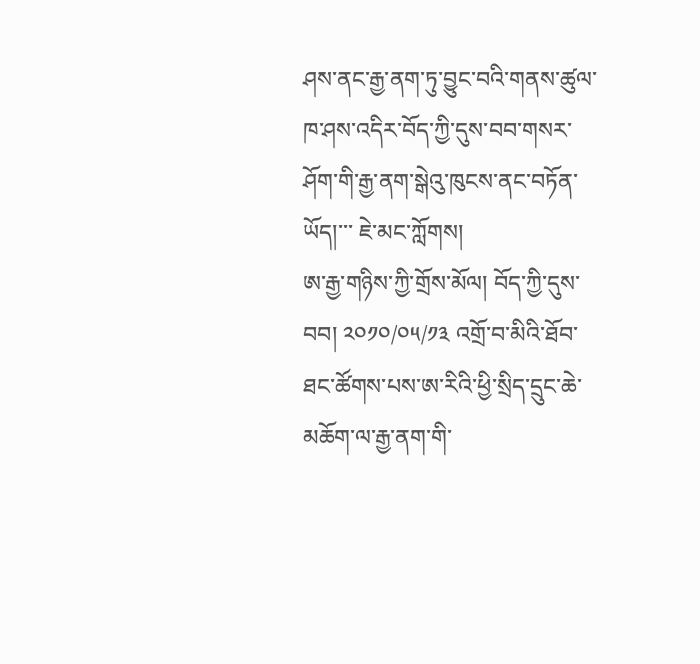ཤས་ནང་རྒྱ་ནག་ཏུ་བྱུང་བའི་གནས་ཚུལ་ཁ་ཤས་འདིར་བོད་ཀྱི་དུས་བབ་གསར་ཤོག་གི་རྒྱ་ནག་སྒེའུ་ཁུངས་ནང་བཏོན་ཡོད།་་་ ཇེ་མང་ཀློགས།
ཨ་རྒྱ་གཉིས་ཀྱི་གྲོས་མོལ། བོད་ཀྱི་དུས་བབ། ༢༠༡༠/༠༥/༡༣ འགྲོ་བ་མིའི་ཐོབ་ཐང་ཚོགས་པས་ཨ་རིའི་ཕྱི་སྲིད་དྲུང་ཆེ་མཆོག་ལ་རྒྱ་ནག་གི་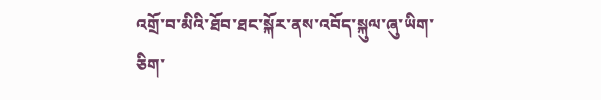འགྲོ་བ་མིའི་ཐོབ་ཐང་སྐོར་ནས་འབོད་སྐུལ་ཞུ་ཡིག་ཅིག་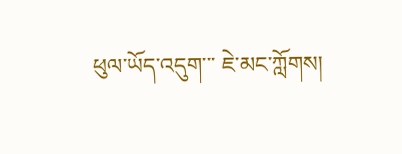ཕུལ་ཡོད་འདུག་་་ ཇེ་མང་ཀློགས།